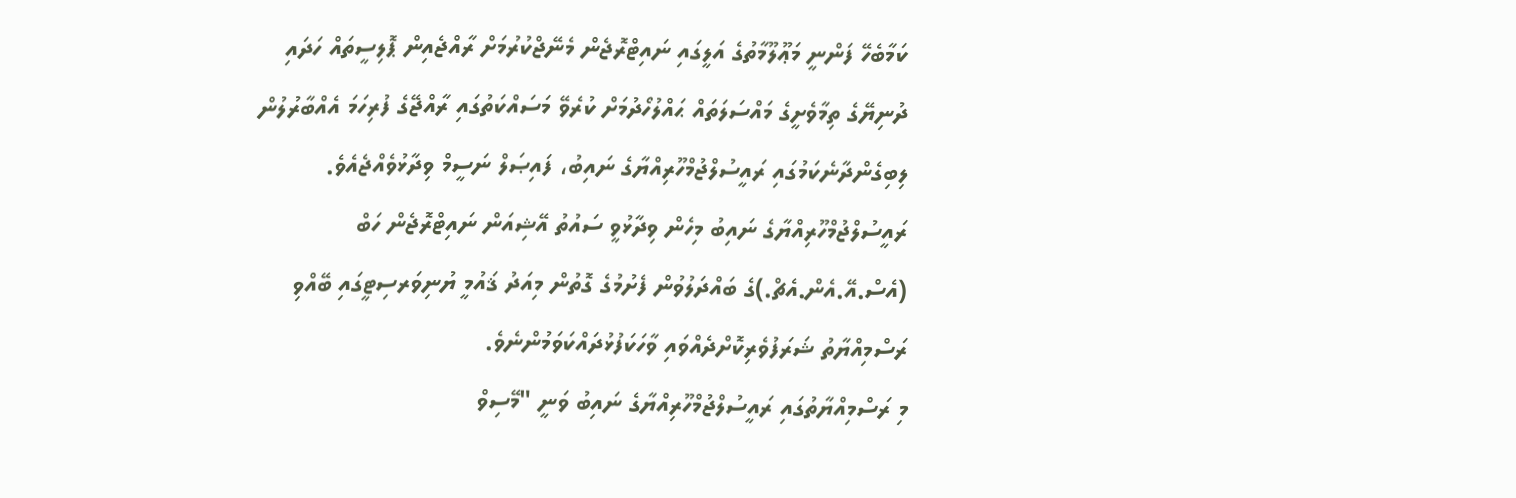ކަމާބެހޭ ފަންނީ މަޢޫލޫމާތުގެ އަލީގައި ނައިޓްރޮޖެން މެނޭޖްކުރުމަށް ރާއްޖެއިން ޕޮލިސީތައް ހަދައި ދުނިޔޭގެ ތިމާވެށީގެ މައްސަލަތައް ޙައްލުހޯދުމަށް ކުރެވޭ މަސައްކަތުގައި ރާއްޖޭގެ ފުރިހަމަ އެއްބާރުލުން ލިބިގެންދާނެކަމުގައި ރައީސުލްޖުމްހޫރިއްޔާގެ ނައިބު، ފައިޞަލް ނަސީމް ވިދާޅުވެއްޖެއެވެ.
ރައީސުލްޖުމްހޫރިއްޔާގެ ނައިބު މިހެން ވިދާޅުވީ ސައުތު އޭޝިއަން ނައިޓްރޮޖެން ހަބް (އެސް.އޭ.އެން.އެޗް.)ގެ ބައްދަލުވުން ފެށުމުގެ ގޮތުން މިއަދު ޤައުމީ ޔުނިވަރސިޓީގައި ބޭއްވި ރަސްމިއްޔާތު ޝަރަފުވެރިކޮށްދެއްވައި ވާހަކަފުޅުދައްކަވަމުންނެވެ.
މި ރަސްމިއްޔާތުގައި ރައީސުލްޖުމްހޫރިއްޔާގެ ނައިބު ވަނީ "މޭސިވް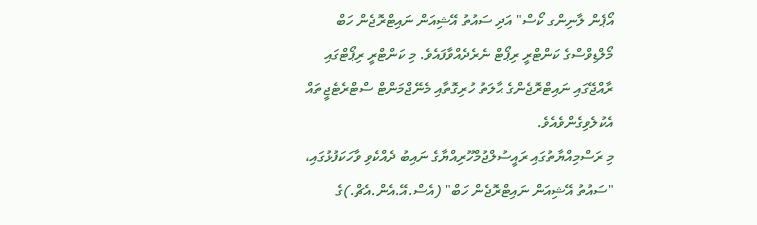އޯޕެން ލާނިންގ ކޯސް" އަދި ސައުތު އޭޝިއަން ނައިޓްރޮޖެން ހަބް މޯލްޑިވްސްގެ ކަންޓްރީ ރިޕޯޓް ނެރެދެއްވާފައެވެ. މި ކަންޓްރީ ރިޕޯޓްގައި ރާއްޖޭގައި ނައިޓްރޮޖެންގެ ޙާލަތު ހުރިގޮތާއި މެނޭޖްމަންޓް ސްޓްރެޓެޖީތައް އެކުލެވިގެންވެއެވެ.
މި ރަސްމިއްޔާތުގައި ރައީސުލްޖުމްހޫރިއްޔާގެ ނައިބު ދެއްކެވި ވާހަކަފުޅުގައި، "ސައުތު އޭޝިއަން ނައިޓްރޮޖެން ހަބް" (އެސް.އޭ.އެން.އެޗް.)ގެ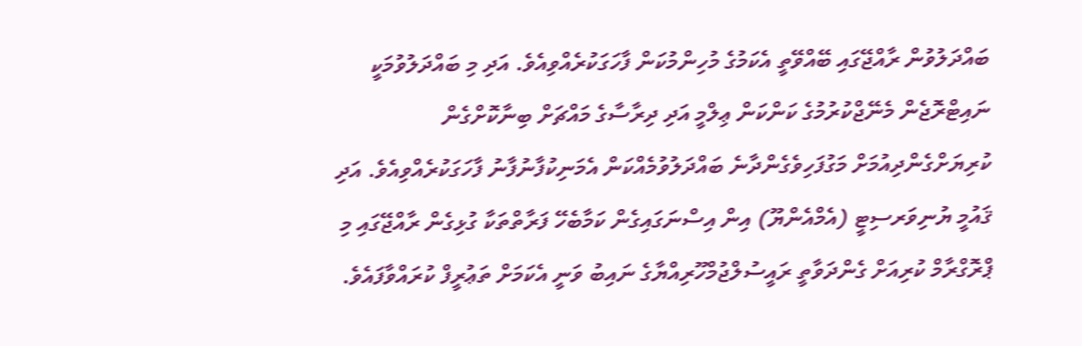ބައްދަލުވުން ރާއްޖޭގައި ބޭއްވޭތީ އެކަމުގެ މުހިންމުކަން ފާހަގަކުރެއްވިއެވެ. އަދި މި ބައްދަލުވުމަކީ ނައިޓްރޮޖެން މެނޭޖްކުރުމުގެ ކަންކަން ޢިލްމީ އަދި ދިރާސާގެ މައްޗަށް ބިނާކޮށްގެން ކުރިޔަށްގެންދިއުމަށް މަގުފަހިވެގެންދާނެ ބައްދަލުވުމެއްކަން އެމަނިކުފާނުފާނު ފާހަގަކުރެއްވިއެވެ. އަދި ޤައުމީ ޔުނިވަރސިޓީ (އެމްއެންޔޫ) އިން އިސްނަގައިގެން ކަމާބެހޭ ފަރާތްތަކާ ގުޅިގެން ރާއްޖޭގައި މި ޕްރޮގްރާމް ކުރިއަށް ގެންދަވާތީ ރައީސުލްޖުމްހޫރިއްޔާގެ ނައިބު ވަނީ އެކަމަށް ތަޢުރީފް ކުރައްވާފައެވެ.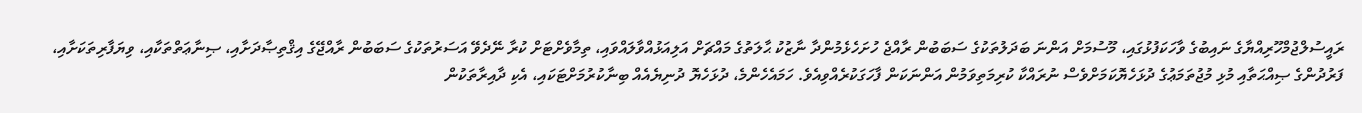ރައީސުލްޖުމްހޫރިއްޔާގެ ނައިބުގެ ވާހަކަފުޅުގައި، މޫސުމަށް އަންނަ ބަދަލުތަކުގެ ސަބަބުން ރާއްޖެ ހުށަހެޅެމުންދާ ނާޒުކު ޙާލަތުގެ މައްޗަށް އަލިއަޅުއްވާލައްވައި، ތިމާވެށްޓަށް ކުރާ ނޭދެވޭ އަސަރުތަކުގެ ސަބަބުން ރާއްޖޭގެ އިޤްތިޞާދަށާއި، ޞިނާޢަތްތަކާއި، ވިޔަފާރިތަކަށާއި، ފަރުދުންގެ ޞިއްޙަތާއި މުޅި މުޖުތަމަޢުގެ ދުޅަހެޔޮކަމަށްވެސް ނުރައްކާ ކުރިމަތިވަމުން އަންނަކަން ފާހަގަކުރެއްވިއެވެ. ހަމައެހެންމެ، ދުޅަހެޔޮ ދުނިޔެއެއް ބިނާކުރުމަށްޓަކައި، އެކި ދާއިރާތަކުން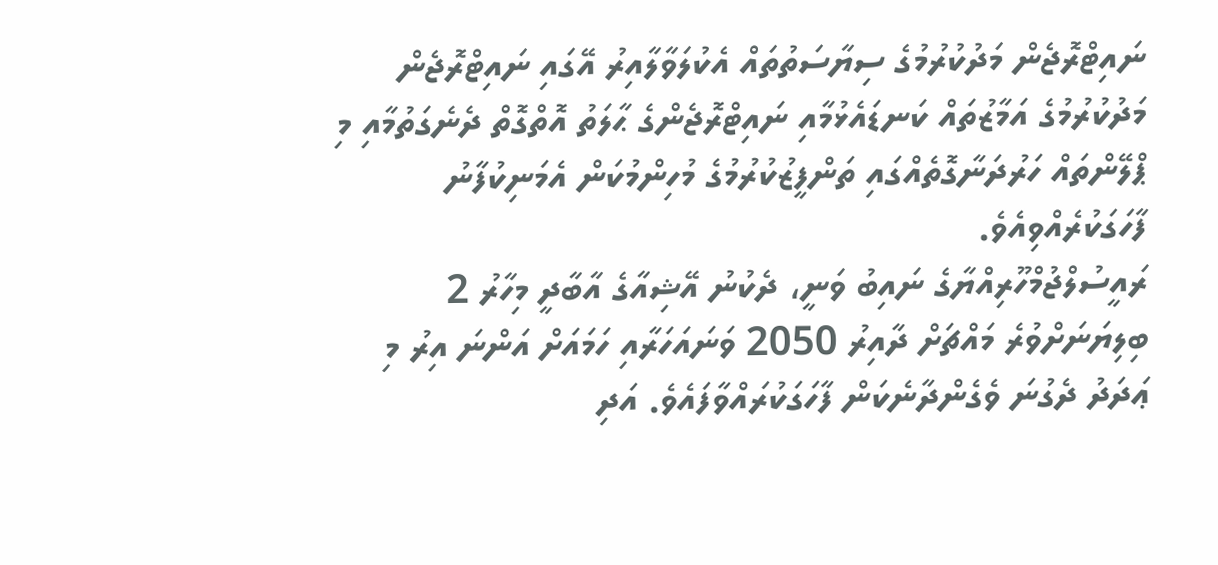ނައިޓްރޮޖެން މަދުކުރުމުގެ ސިޔާސަތުތައް އެކުލަވާލާއިރު އޭގައި ނައިޓްރޮޖެން މަދުކުރުމުގެ އަމާޒުތައް ކަނޑައެޅުމާއި ނައިޓްރޮޖެންގެ ޙާލަތު އޮތްގޮތް ދެނެގަތުމާއި މި ޕްލޭންތައް ހަރުދަނާގޮތެއްގައި ތަންފީޒުކުރުމުގެ މުހިންމުކަން އެމަނިކުފާނު ފާހަގަކުރެއްވިއެވެ.
ރައީސުލްޖުމްހޫރިއްޔާގެ ނައިބު ވަނީ، ދެކުނު އޭޝިއާގެ އާބާދީ މިހާރު 2 ބިލިޔަނަށްވުރެ މައްޗަށް ދާއިރު 2050 ވަނައަހަރާއި ހަމައަށް އަންނަ އިރު މި ޢަދަދު ދެގުނަ ވެގެންދާނެކަން ފާހަގަކުރައްވާފައެވެ. އަދި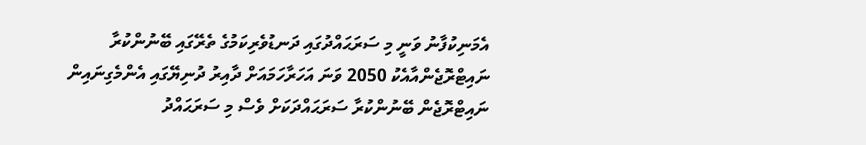އެމަނިކުފާނު ވަނީ މި ސަރަޙައްދުގައި ދަނޑުވެރިކަމުގެ ތެރޭގައި ބޭނުންކުރާ ނައިޓްރޮޖެންއާއެކު 2050 ވަނަ އަހަރާހަމައަށް ދާއިރު ދުނިޔޭގައި އެންމެގިނައިން ނައިޓްރޮޖެން ބޭނުންކުރާ ސަރަޙައްދަކަށް ވެސް މި ސަރަޙައްދު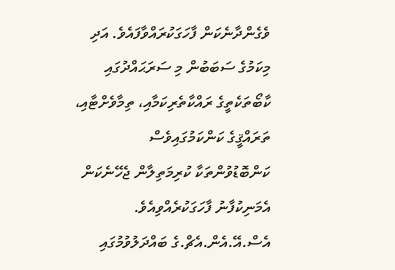ވެގެންދާނެކަން ފާހަގަކުރައްވާފައެވެ. އަދި މިކަމުގެ ސަބަބުން މި ސަރަޙައްދުގައި ކާބޯތަކެތީގެ ރައްކާތެރިކަމާއި، ތިމާވެށްޓާއި، ތަރައްޤީގެ ކަންކަމުގައިވެސް ކަންބޮޑުވުންތަކާ ކުރިމަތިލާން ޖެހޭނެކަން އެމަނިކުފާނު ފާހަގަކުރެއްވިއެވެ.
އެސް.އޭ.އެން.އެޗް.ގެ ބައްދަލުވުމުގައި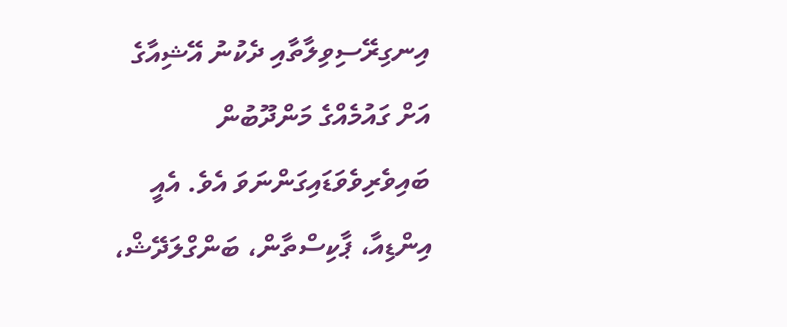އިނގިރޭސިވިލާތާއި ދެކުނު އޭޝިއާގެ އަށް ގައުމެއްގެ މަންދޫބުން ބައިވެރިވެވަޑައިގަންނަވަ އެވެ. އެއީ އިންޑިއާ، ޕާކިސްތާން، ބަންގްލަދޭޝް،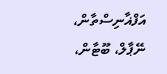އަފްޣާނިސްތާން، ނޭޕާލް، ބޫޓާން،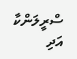ސްރީލަންކާ އަދި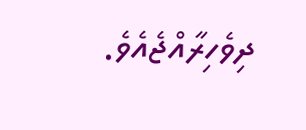ދިވެހިރާއްޖެއެވެ.